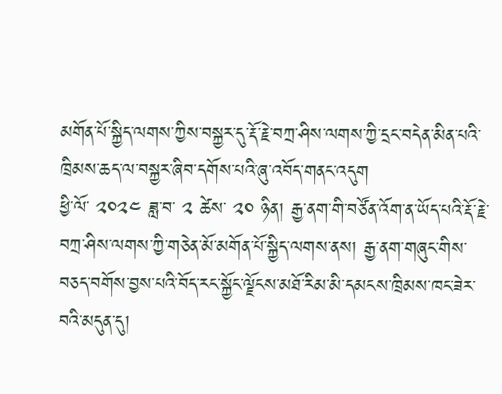མགོན་པོ་སྐྱིད་ལགས་ཀྱིས་བསྐྱར་དུ་རྡོ་རྗེ་བཀྲ་ཤིས་ལགས་ཀྱི་དྲང་བདེན་མིན་པའི་ཁྲིམས་ཆད་ལ་བསྐྱར་ཞིབ་དགོས་པའི་ཞུ་འབོད་གནང་འདུག
ཕྱི་ལོ་ ༢༠༢༤ ཟླ་བ་ ༢ ཚེས་ ༢༠ ཉིན། རྒྱ་ནག་གི་བཙོན་འོག་ན་ཡོད་པའི་རྡོ་རྗེ་བཀྲ་ཤིས་ལགས་ཀྱི་གཅེན་མོ་མགོན་པོ་སྐྱིད་ལགས་ནས། རྒྱ་ནག་གཞུང་གིས་བཅད་བགོས་བྱས་པའི་བོད་རང་སྐྱོང་ལྗོངས་མཐོ་རིམ་མི་དམངས་ཁྲིམས་ཁང་ཟེར་བའི་མདུན་དུ།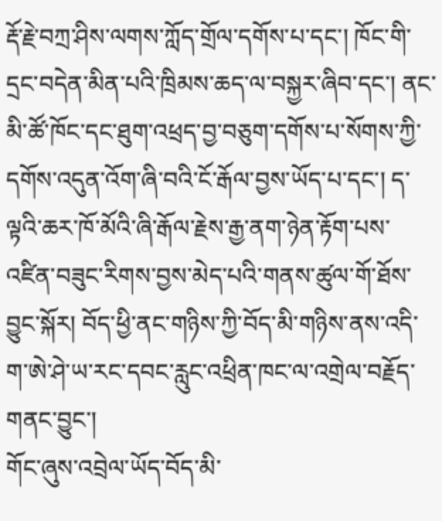རྡོ་རྗེ་བཀྲ་ཤིས་ལགས་ཀློད་གྲོལ་དགོས་པ་དང་། ཁོང་གི་དྲང་བདེན་མིན་པའི་ཁྲིམས་ཆད་ལ་བསྐྱར་ཞིབ་དང་། ནང་མི་ཚོ་ཁོང་དང་ཐུག་འཕྲད་བྱ་བཅུག་དགོས་པ་སོགས་ཀྱི་དགོས་འདུན་འོག་ཞི་བའི་ངོ་རྒོལ་བྱས་ཡོད་པ་དང་། ད་ལྟའི་ཆར་ཁོ་མོའི་ཞི་རྒོལ་རྗེས་རྒྱ་ནག་ཉེན་རྟོག་པས་འཛིན་བཟུང་རིགས་བྱས་མེད་པའི་གནས་ཚུལ་གོ་ཐོས་བྱུང་སྐོར། བོད་ཕྱི་ནང་གཉིས་ཀྱི་བོད་མི་གཉིས་ནས་འདི་ག་ཨེ་ཤེ་ཡ་རང་དབང་རླུང་འཕྲིན་ཁང་ལ་འགྲེལ་བརྗོད་གནང་བྱུང་།
གོང་ཞུས་འབྲེལ་ཡོད་བོད་མི་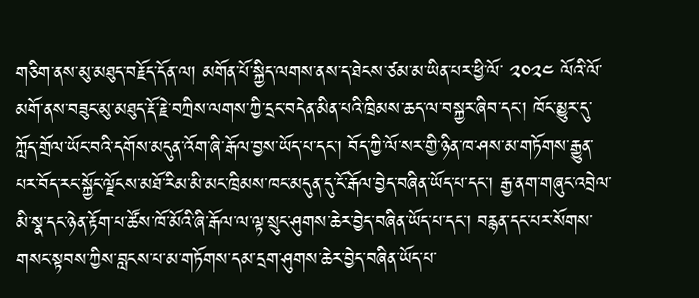གཅིག་ནས་མུ་མཐུད་བརྗོད་དོན་ལ། མགོན་པོ་སྐྱིད་ལགས་ནས་ད་ཐེངས་ཙམ་མ་ཡིན་པར་ཕྱི་ལོ་ ༢༠༢༤ ལོའི་ལོ་མགོ་ནས་བཟུང་མུ་མཐུད་རྡོ་རྗེ་བཀྲིས་ལགས་ཀྱི་དྲང་བདེན་མིན་པའི་ཁྲིམས་ཆད་ལ་བསྐྱར་ཞིབ་དང་། ཁོང་མྱུར་དུ་ཀློད་གྲོལ་ཡོང་བའི་དགོས་མདུན་འོག་ཞི་རྒོལ་བྱས་ཡོད་པ་དང་། བོད་ཀྱི་ལོ་སར་གྱི་ཉིན་ཁ་ཤས་མ་གཏོགས་རྒྱུན་པར་བོད་རང་སྐྱོང་ལྗོངས་མཐོ་རིམ་མི་མང་ཁྲིམས་ཁང་མདུན་དུ་ངོ་རྒོལ་བྱེད་བཞིན་ཡོད་པ་དང་། རྒྱ་ནག་གཞུང་འབྲེལ་མི་སྣ་དང་ཉེན་རྟོག་པ་ཚོས་ཁོ་མོའི་ཞི་རྒོལ་ལ་ལྟ་སྲུང་ཤུགས་ཆེར་བྱེད་བཞིན་ཡོད་པ་དང་། བརྙན་དང་པར་སོགས་གསང་སྟབས་ཀྱིས་བླངས་པ་མ་གཏོགས་དམ་དྲག་ཤུགས་ཆེར་བྱེད་བཞིན་ཡོད་པ་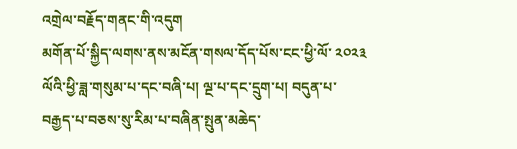འགྲེལ་བརྗོད་གནང་གི་འདུག
མགོན་པོ་སྐྱིད་ལགས་ནས་མངོན་གསལ་དོད་པོས་ངང་ཕྱི་ལོ་ ༢༠༢༣ ལོའི་ཕྱི་ཟླ་གསུམ་པ་དང་བཞི་པ། ལྔ་པ་དང་དྲུག་པ། བདུན་པ་བརྒྱད་པ་བཅས་སུ་རིམ་པ་བཞིན་སྤུན་མཆེད་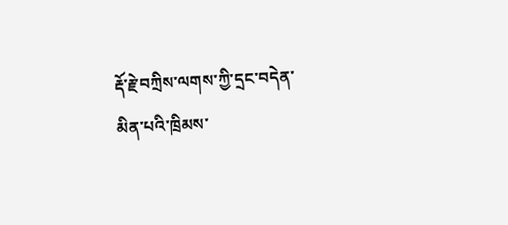རྡོ་རྗེ་བཀྲིས་ལགས་ཀྱི་དྲང་བདེན་མིན་པའི་ཁྲིམས་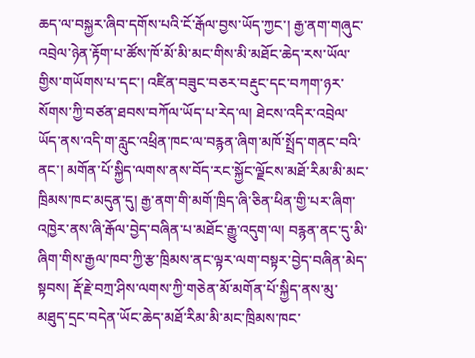ཆད་ལ་བསྐྱར་ཞིབ་དགོས་པའི་ངོ་རྒོལ་བྱས་ཡོད་ཀྱང་། རྒྱ་ནག་གཞུང་འབྲེལ་ཉེན་རྟོག་པ་ཚོས་ཁོ་མོ་མི་མང་གིས་མི་མཐོང་ཆེད་རས་ཡོལ་གྱིས་གཡོགས་པ་དང་། འཛིན་བཟུང་བཅར་བརྡུང་དང་བཀག་ཉར་སོགས་ཀྱི་བཙན་ཐབས་བཀོལ་ཡོད་པ་རེད་ལ། ཐེངས་འདིར་འབྲེལ་ཡོད་ནས་འདི་ག་རླུང་འཕྲིན་ཁང་ལ་བརྙན་ཞིག་མཁོ་སྤྲོད་གནང་བའི་ནང་། མགོན་པོ་སྐྱིད་ལགས་ནས་བོད་རང་སྐྱོང་ལྗོངས་མཐོ་རིམ་མི་མང་ཁྲིམས་ཁང་མདུན་དུ། རྒྱ་ནག་གི་མགོ་ཁྲིད་ཞི་ཅིན་ཕིན་གྱི་པར་ཞིག་འཁྱེར་ནས་ཞི་རྒོལ་བྱེད་བཞིན་པ་མཐོང་རྒྱུ་འདུག་ལ། བརྙན་ནང་དུ་མི་ཞིག་གིས་རྒྱལ་ཁབ་ཀྱི་རྩ་ཁྲིམས་ནང་ལྟར་ལག་བསྟར་བྱེད་བཞིན་མེད་སྟབས། རྡོ་རྗེ་བཀྲ་ཤིས་ལགས་ཀྱི་གཅེན་མོ་མགོན་པོ་སྐྱིད་ནས་མུ་མཐུད་དྲང་བདེན་ཡོང་ཆེད་མཐོ་རིམ་མི་མང་ཁྲིམས་ཁང་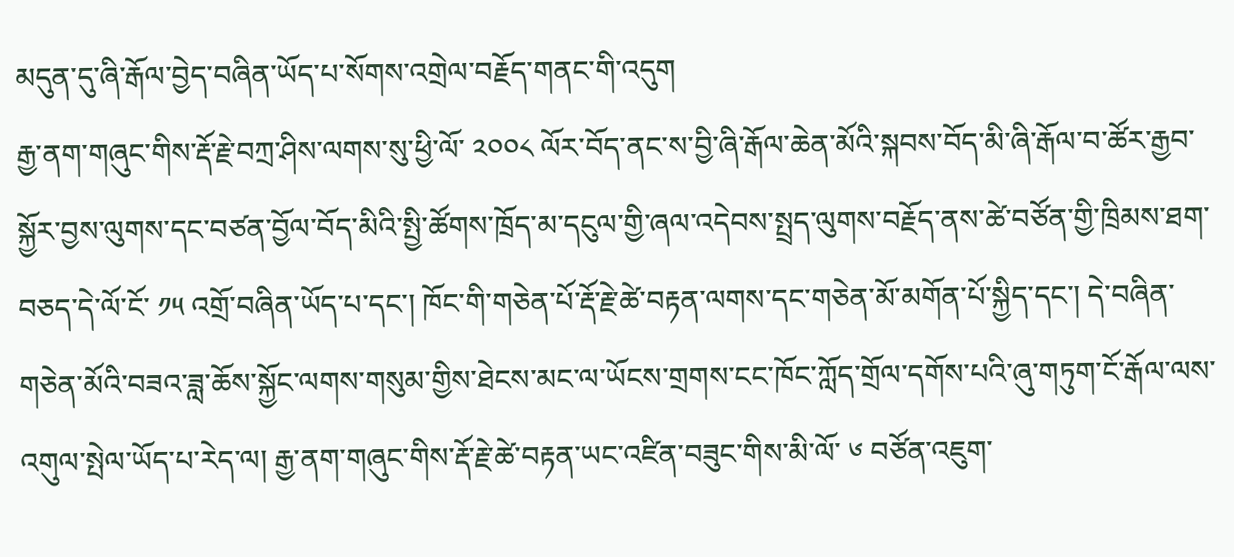མདུན་དུ་ཞི་རྒོལ་བྱེད་བཞིན་ཡོད་པ་སོགས་འགྲེལ་བརྗོད་གནང་གི་འདུག
རྒྱ་ནག་གཞུང་གིས་རྡོ་རྗེ་བཀྲ་ཤིས་ལགས་སུ་ཕྱི་ལོ་ ༢༠༠༨ ལོར་བོད་ནང་ས་བྱི་ཞི་རྒོལ་ཆེན་མོའི་སྐབས་བོད་མི་ཞི་རྒོལ་བ་ཚོར་རྒྱབ་སྐྱོར་བྱས་ལུགས་དང་བཙན་བྱོལ་བོད་མིའི་སྤྱི་ཚོགས་ཁྲོད་མ་དངུལ་གྱི་ཞལ་འདེབས་སྤྲད་ལུགས་བརྗོད་ནས་ཚེ་བཙོན་གྱི་ཁྲིམས་ཐག་བཅད་དེ་ལོ་ངོ་ ༡༥ འགྲོ་བཞིན་ཡོད་པ་དང་། ཁོང་གི་གཅེན་པོ་རྡོ་རྗེ་ཚེ་བརྟན་ལགས་དང་གཅེན་མོ་མགོན་པོ་སྐྱིད་དང་། དེ་བཞིན་གཅེན་མོའི་བཟའ་ཟླ་ཆོས་སྐྱོང་ལགས་གསུམ་གྱིས་ཐེངས་མང་ལ་ཡོངས་གྲགས་ངང་ཁོང་ཀློད་གྲོལ་དགོས་པའི་ཞུ་གཏུག་ངོ་རྒོལ་ལས་འགུལ་སྤེལ་ཡོད་པ་རེད་ལ། རྒྱ་ནག་གཞུང་གིས་རྡོ་རྗེ་ཚེ་བརྟན་ཡང་འཛིན་བཟུང་གིས་མི་ལོ་ ༦ བཙོན་འཇུག་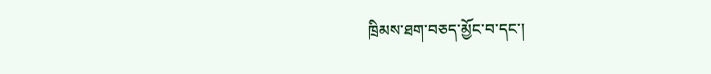ཁྲིམས་ཐག་བཅད་མྱོང་བ་དང་།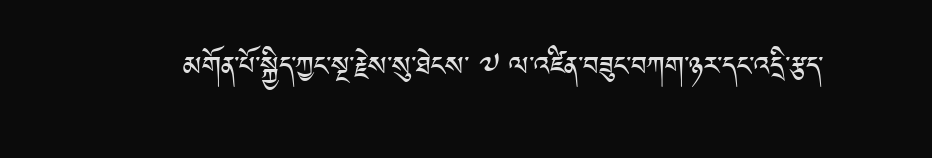མགོན་པོ་སྐྱིད་ཀྱང་སྔ་རྗེས་སུ་ཐེངས་ ༧ ལ་འཛིན་བཟུང་བཀག་ཉར་དང་འདྲི་རྩད་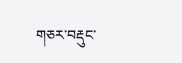གཅར་བརྡུང་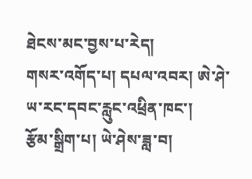ཐེངས་མང་བྱས་པ་རེད།
གསར་འགོད་པ། དཔལ་འབར། ཨེ་ཤེ་ཡ་རང་དབང་རླུང་འཕྲིན་ཁང་།
རྩོམ་སྒྲིག་པ། ཡེ་ཤེས་ཟླ་བ།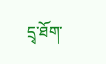དྲྭ་ཐོག་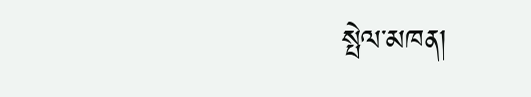སྤེལ་མཁན།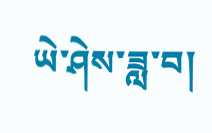ཡེ་ཤེས་ཟླ་བ།